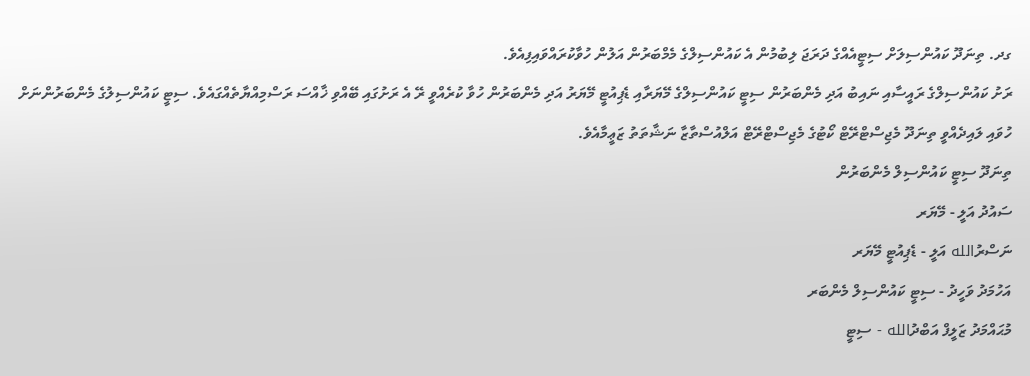ގދ. ތިނަދޫ ކައުންސިލަށް ސިޓީއެއްގެ ދަރަޖަ ލިބުމުން އެ ކައުންސިލްގެ މެމްބަރުން އަލުން ހުވާކުރައްވައިފިއެވެ.
ރަށު ކައުންސިލްގެ ރައީސާއި ނައިބު އަދި މެންބަރުން ސިޓީ ކައުންސިލްގެ މޭޔަރާއި ޑެޕިއުޓީ މޭޔަރު އަދި މެންބަރުން ހުވާ ކުރެއްވީ ރޭ އެ ރަށުގައި ބޭއްވި ޚާއްސަ ރަސްމިއްޔާތެއްގައެވެ. ސިޓީ ކައުންސިލުގެ މެންބަރުންނަށް ހުވައި ލައިދެއްވީ ތިނަދޫ މެޖިސްޓްރޭޓް ކޯޓުގެ މެޖިސްޓްރޭޓް އަލްއުސްތާޒާ ނަޝާތަތު ޒަޢީމާއެވެ.
ތިނަދޫ ސިޓީ ކައުންސިލް މެންބަރުން
ސައުދު އަލީ - މޭޔަރ
ނަސްރުالله އަލީ - ޑެޕިއުޓީ މޭޔަރ
އަހުމަދު ވަހީދު - ސިޓީ ކައުންސިލް މެންބަރ
މުޙައްމަދު ޒަލީފް އަބްދުالله - ސިޓީ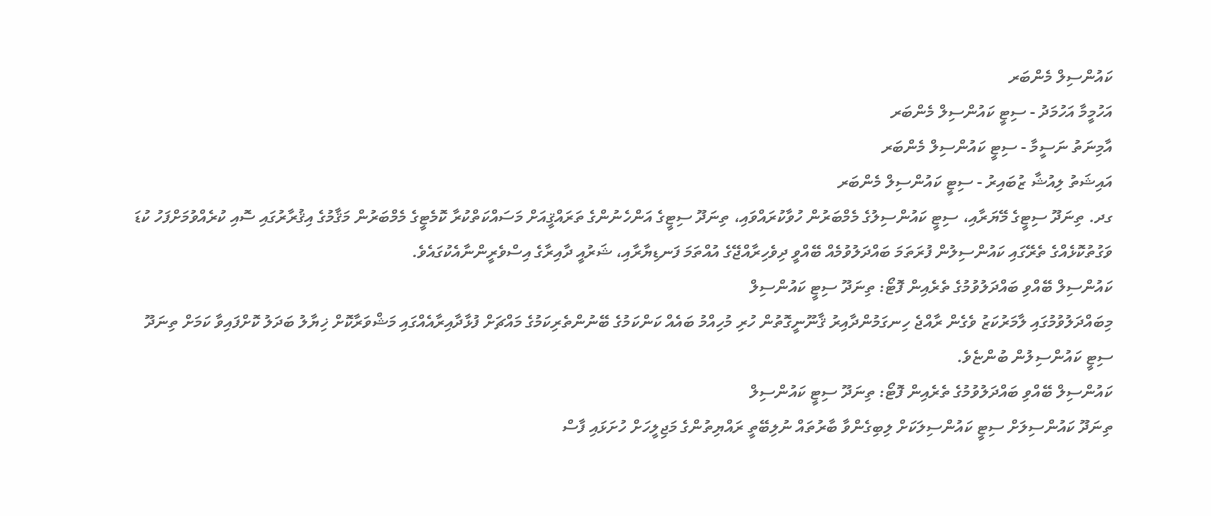ކައުންސިލް މެންބަރ
އަހުމީމާ އަހުމަދު - ސިޓީ ކައުންސިލް މެންބަރ
އާމިނަތު ނަސީމާ - ސިޓީ ކައުންސިލް މެންބަރ
އައިޝަތު ލިއުޝާ ޒުބައިރު - ސިޓީ ކައުންސިލް މެންބަރ
ގދ. ތިނަދޫ ސިޓީގެ މޭޔަރާއި، ސިޓީ ކައުންސިލުގެ މެމްބަރުން ހުވާކުރައްވައި، ތިނަދޫ ސިޓީގެ އަންހެނުންގެ ތަރައްޤީއަށް މަސައްކަތްކުރާ ކޮމެޓީގެ މެމްބަރުން މަޤާމުގެ އިޤުރާރުގައި ސޮއި ކުރެއްވުމަށްފަހު ކުޑަ ވަގުތުކޮޅެއްގެ ތެރޭގައި ކައުންސިލުން ފުރަތަމަ ބައްދަލުވުމެއް ބޭއްވީ ދިވެހިރާއްޖޭގެ އުއްތަމަ ފަނޑިޔާރާއި، ޝަރުއީ ދާއިރާގެ އިސްވެރީންނާއެކުގައެވެ.
ކައުންސިލް ބޭއްވި ބައްދަލުވުމުގެ ތެރެއިން ފޮޓޯ: ތިނަދޫ ސިޓީ ކައުންސިލް
މިބައްދަލުވުމުގައި ލާމަރުކަޒު ވެގެން ރާއްޖެ ހިނގަމުންދާއިރު ޤާނޫނީގޮތުން ހުރި މުހިއްމު ބައެއް ކަންކަމުގެ ބޭނުންތެރިކަމުގެ މައްޗަށް ފުޅާދާއިރާއެއްގައި މަޝްވަރާކޮށް ޚިޔާލު ބަދަލު ކޮށްފައިވާ ކަމަށް ތިނަދޫ ސިޓީ ކައުންސިލުން ބުންޏެވެ.
ކައުންސިލް ބޭއްވި ބައްދަލުވުމުގެ ތެރެއިން ފޮޓޯ: ތިނަދޫ ސިޓީ ކައުންސިލް
ތިނަދޫ ކައުންސިލަށް ސިޓީ ކައުންސިލަކަށް ލިބިގެންވާ ބާރުތައް ނުލިބޭތީ ރައްޔިތުންގެ މަޖިލީހަށް ހުށަޅައި ފާސް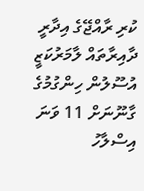ކުރި ރާއްޖޭގެ އިދާރީ ދާއިރާތައް ލާމަރުކަޒީ އުސޫލުން ހިންގުމުގެ ގާނޫނަށް 11 ވަނަ އިސްލާހު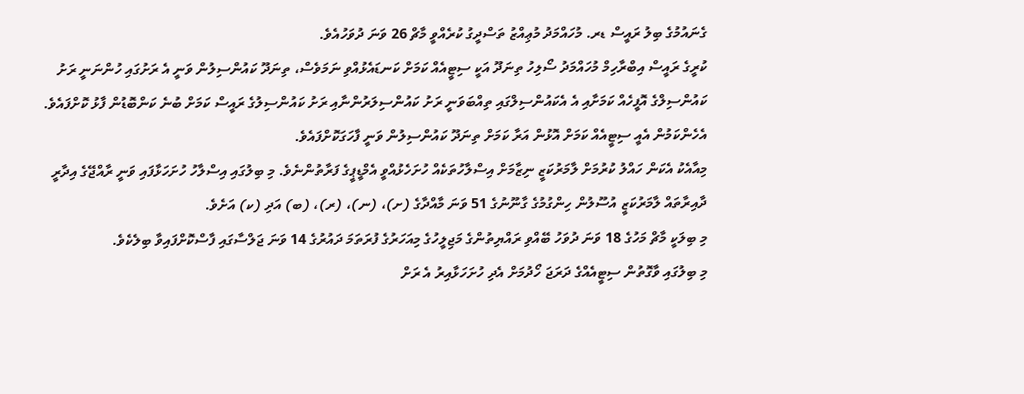ގެނައުމުގެ ބިލު ރައީސް ޑރ. މުހައްމަދު މުޢިއްޒު ތަސްދީގު ކުރެއްވީ މާޗް 26 ވަނަ ދުވަހުއެވެ.
ކުރީގެ ރައީސް އިބްރާހިމް މުހައްމަދު ސޯލިހު ތިނަދޫ އަކީ ސިޓީއެއް ކަމަށް ކަނޑައެޅުއްވި ނަމަވެސް، ތިނަދޫ ކައުންސިލުން ވަނީ އެ ރަށުގައި ހުންނަނީ ރަށު ކައުންސިލްގެ އޮފީހެއް ކަމަށާއި އެ އެކައުންސިލްގައި ތިއްބަވަނީ ރަށު ކައުންސިލަރުންނާއި ރަށު ކައުންސިލުގެ ރައީސް ކަމަށް ބުނެ ކަންބޮޑުން ފާޅު ކޮށްފައެވެ. އެހެންކަމުން އެއީ ސިޓީއެއް ކަމަށް އޮޅުން އަރާ ކަމަށް ތިނަދޫ ކައުންސިލުން ވަނީ ފާހަގަކޮށްފައެވެ.
މިއާއެކު އެކަން ހައްލު ކުރުމަށް ލާމަރުކަޒީ ނިޒާމަށް އިސްލާހުތަކެއް ހުށަހެޅުއްވީ އެމްޑީޕީގެ ފަރާތުންނެވެ. މި ބިލުގައި އިސްލާހު ހުށަހަޅާފައި ވަނީ ރާއްޖޭގެ އިދާރީ ދާއިރާތައް ލާމަރުކަޒީ އުސޫލުން ހިންގުމުގެ ގާނޫނުގެ 51 ވަނަ މާއްދާގެ (ށ)، (ނ)، (ރ)، (ބ) އަދި (ކ) އަށެވެ.
މި ބިލަކީ މާޗް މަހުގެ 18 ވަނަ ދުވަހު ބޭއްވި ރައްޔިތުންގެ މަޖިލީހުގެ މިއަހަރުގެ ފުރަތަމަ ދައުރުގެ 14 ވަނަ ޖަލްސާގައި ފާސްކޮށްފައިވާ ބިލެކެވެ.
މި ބިލުގައި ވާގޮތުން ސިޓީއެއްގެ ދަރަޖަ ހޯދުމަށް އެދި ހުށަހަޅާއިރު އެ ރަށް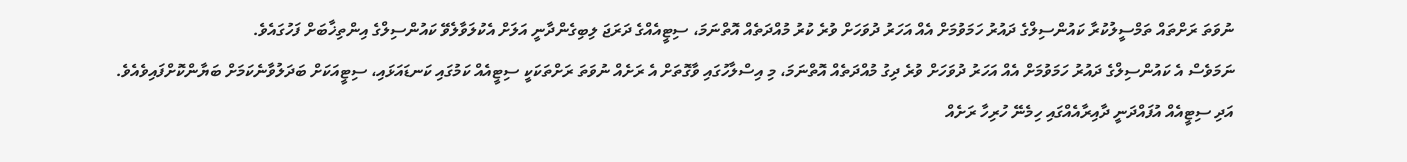ނުވަތަ ރަށްތައް ތަމްސީލުކުރާ ކައުންސިލްގެ ދައުރު ހަމަވުމަށް އެއް އަހަރު ދުވަހަށް ވުރެ ކުރު މުއްދަތެއް އޮތްނަމަ، ސިޓީއެއްގެ ދަރަޖަ ލިބިގެންދާނީ އަލަށް އެކުލަވާލެވޭ ކައުންސިލްގެ އިންތިޚާބަށް ފަހުގައެވެ.
ނަމަވެސް އެ ކައުންސިލްގެ ދައުރު ހަމަވުމަށް އެއް އަހަރު ދުވަހަށް ވުރެ ދިގު މުއްދަތެއް އޮތްނަމަ، މި އިސްލާހުގައި ވާގޮތަށް އެ ރަށެއް ނުވަތަ ރަށްތަކަކީ ސިޓީއެއް ކަމުގައި ކަނޑައަޅައި، ސިޓީއަކަށް ބަދަލުވާނެކަމަށް ބަޔާންކޮށްފައިވެއެވެ.
އަދި ސިޓީއެއް އުފައްދަނީ ދާއިރާއެއްގައި ހިމެނޭ ހުރިހާ ރަށެއް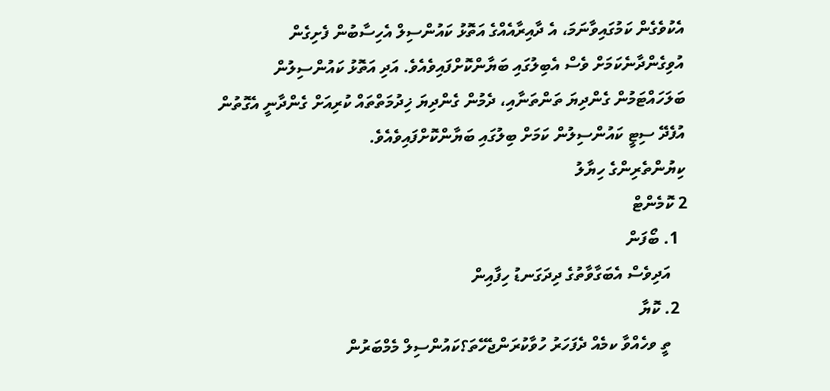އެކުވެގެން ކަމުގައިވާނަމަ، އެ ދާއިރާއެއްގެ އަތޮޅު ކައުންސިލް އެހިސާބުން ފެށިގެން އުވިގެންދާނެކަމަށް ވެސް އެބިލުގައި ބަޔާންކޮށްފައިވެއެވެ. އަދި އަތޮޅު ކައުންސިލުން ބަލަހައްޓަމުން ގެންދިޔަ ތަންތަނާއި، ދެމުން ގެންދިޔަ ޚިދުމަތްތައް ކުރިއަށް ގެންދާނީ އެގޮތުން އުފެދޭ ސިޓީ ކައުންސިލުން ކަމަށް ބިލުގައި ބަޔާންކޮށްފައިވެއެވެ.
ކިޔުންތެރިންގެ ހިޔާލު
2 ކޮމެންޓް
  1. ބޯފަން
    އަދިވެސް އެބަގާވާތުގެ ދިދަގަނޑު ހިފާއިން
  2. ކޮޔާ
    ތީ ވހެއްވާ ކމެއް ދެފަހަރު ހުވާކުރަންޖެހޭތަ؟ކައުންސިލް މެމްބަރުން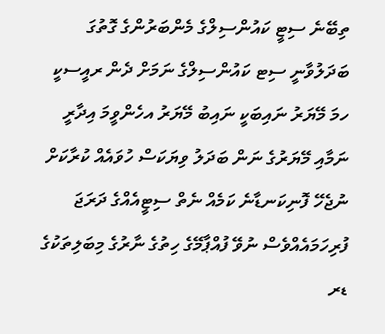ތިބޭނެ ސިޓީ ކައުންސިލްގެ މެންބަރުންގެ ގޮތުގަ ބަދަލުވާނީ ސިޓ ކައުންސިލްގެ ނަމަށް ދެން ރއީސކީ ހމަ މޭޔަރު ނައިބަކީ ނައިބު މޭޔަރު އހެންވީމަ އިދާރީ ނަމާއި މޭޔަރުގެ ނަން ބަދަލު ވިޔަކަސް ހުވައެއް ކުރާކަށް ނުޖެހޭ ފޮނިކަނޑާނެ ކަމެއް ނެތް ސިޓީއެއްގެ ދަރަޖަ ފުރިހަމައެއްވެސް ނުވޭ ފުއްޕާމޭގެ ހިތުގެ ނާރުގެ މިބަލިތަކުގެ ޑރ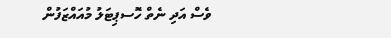ވެސް އަދި ނެތް ހޮސޕިޓަލު މުއައްޒަފުން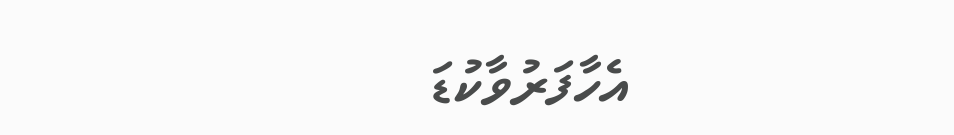އެހާފަރުވާކުޑަ